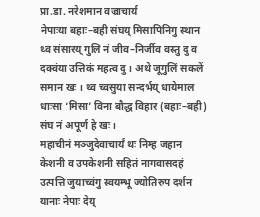प्रा.डा. नरेशमान वज्राचार्य
नेपाःया बहाः–बही संघय् मिसापिनिगु स्थान थ्व संसारय् गुलि नं जीव–निर्जीव वस्तु दु व दक्वंया उत्तिकं महत्व दु । अथे जूगुलिं सकलें समान खः । थ्व च्वसुया सन्दर्भय् धायेमाल धाःसा ‘मिसा’ विना बौद्ध विहार (बहाः–बही) संघ नं अपूर्ण हे खः ।
महाचीनं मञ्जुदेवाचार्यं थः निम्ह जहान केशनी व उपकेशनी सहितं नागवासदहं उत्पत्ति जुयाच्वंगु स्वयम्भू ज्योतिरुप दर्शन यानाः नेपाः देय्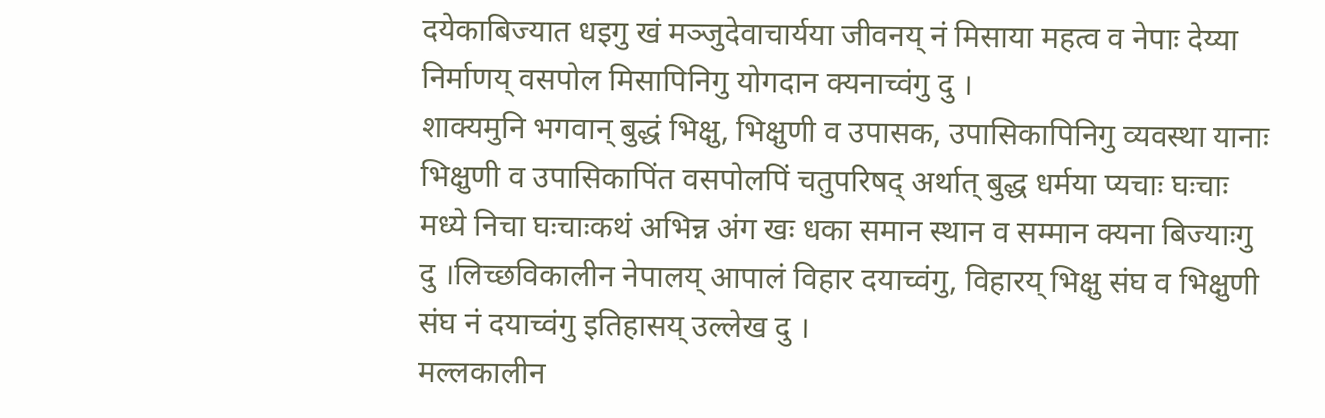दयेकाबिज्यात धइगु खं मञ्जुदेवाचार्यया जीवनय् नं मिसाया महत्व व नेपाः देय्या निर्माणय् वसपोल मिसापिनिगु योगदान क्यनाच्वंगु दु ।
शाक्यमुनि भगवान् बुद्धं भिक्षु, भिक्षुणी व उपासक, उपासिकापिनिगु व्यवस्था यानाः भिक्षुणी व उपासिकापिंत वसपोलपिं चतुपरिषद् अर्थात् बुद्ध धर्मया प्यचाः घःचाः मध्ये निचा घःचाःकथं अभिन्न अंग खः धका समान स्थान व सम्मान क्यना बिज्याःगु दु ।लिच्छविकालीन नेपालय् आपालं विहार दयाच्वंगु, विहारय् भिक्षु संघ व भिक्षुणी संघ नं दयाच्वंगु इतिहासय् उल्लेख दु ।
मल्लकालीन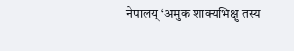नेपालय् ‘अमुक शाक्यभिक्षु तस्य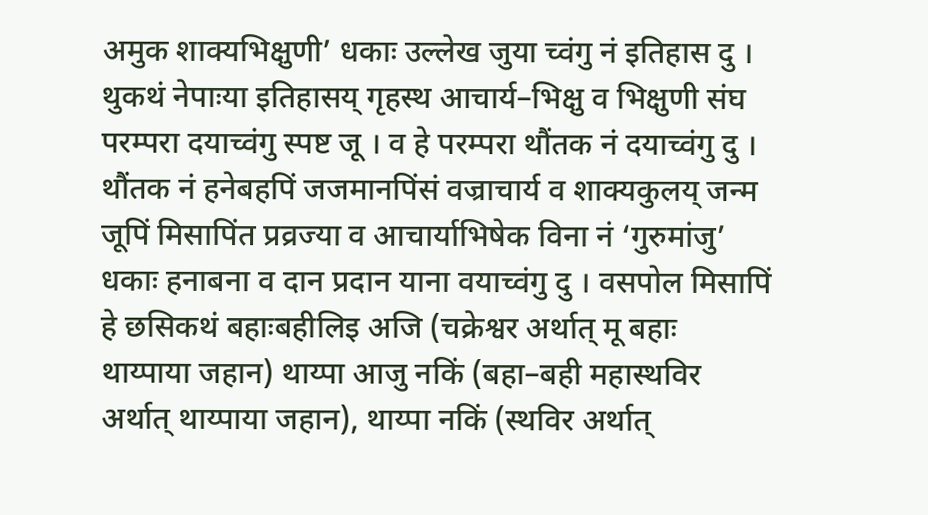अमुक शाक्यभिक्षुणी’ धकाः उल्लेख जुया च्वंगु नं इतिहास दु । थुकथं नेपाःया इतिहासय् गृहस्थ आचार्य–भिक्षु व भिक्षुणी संघ परम्परा दयाच्वंगु स्पष्ट जू । व हे परम्परा थौंतक नं दयाच्वंगु दु ।
थौंतक नं हनेबहपिं जजमानपिंसं वज्राचार्य व शाक्यकुलय् जन्म जूपिं मिसापिंत प्रव्रज्या व आचार्याभिषेक विना नं ‘गुरुमांजु’ धकाः हनाबना व दान प्रदान याना वयाच्वंगु दु । वसपोल मिसापिं हे छसिकथं बहाःबहीलिइ अजि (चक्रेश्वर अर्थात् मू बहाः थाय्पाया जहान) थाय्पा आजु नकिं (बहा–बही महास्थविर अर्थात् थाय्पाया जहान), थाय्पा नकिं (स्थविर अर्थात्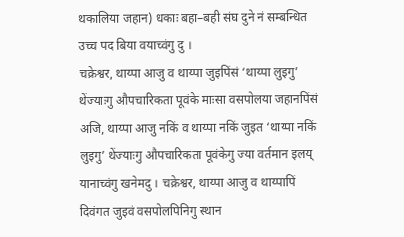थकालिया जहान) धकाः बहा–बही संघ दुने नं सम्बन्धित उच्च पद बिया वयाच्वंगु दु ।
चक्रेश्वर, थाय्पा आजु व थाय्पा जुइपिंसं ‘थाय्पा लुइगु’ थेंज्याःगु औपचारिकता पूवंके माःसा वसपोलया जहानपिंसं अजि, थाय्पा आजु नकिं व थाय्पा नकिं जुइत ‘थाय्पा नकिं लुइगु’ थेंज्याःगु औपचारिकता पूवंकेगु ज्या वर्तमान इलय् यानाच्वंगु खनेमदु । चक्रेश्वर, थाय्पा आजु व थाय्पापिं दिवंगत जुइवं वसपोलपिनिगु स्थान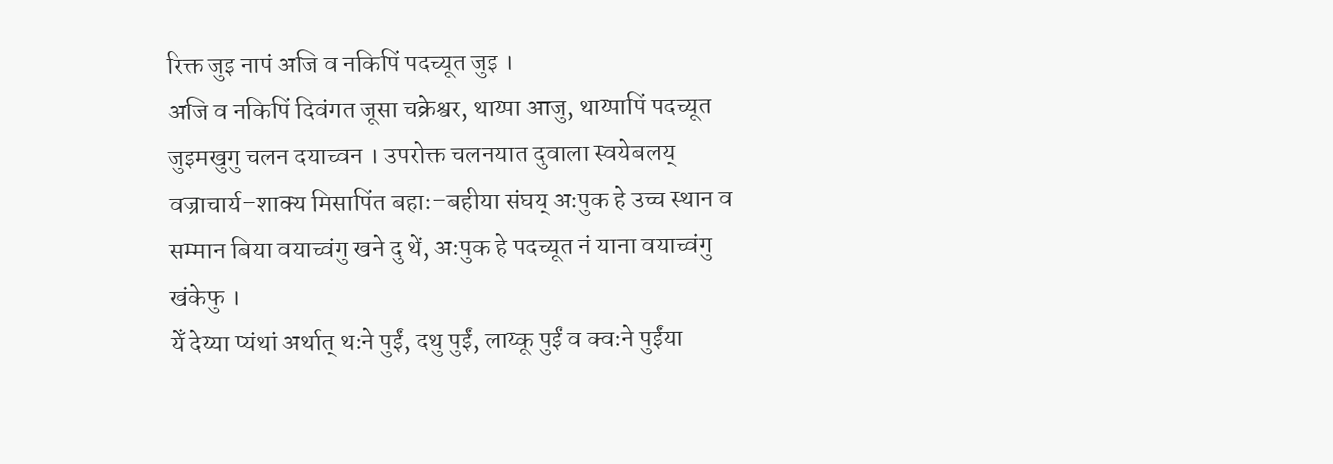रिक्त जुइ नापं अजि व नकिपिं पदच्यूत जुइ ।
अजि व नकिपिं दिवंगत जूसा चक्रेश्वर, थाय्पा आजु, थाय्पापिं पदच्यूत जुइमखुगु चलन दयाच्वन । उपरोक्त चलनयात दुवाला स्वयेबलय् वज्राचार्य–शाक्य मिसापिंत बहाः–बहीया संघय् अःपुक हे उच्च स्थान व सम्मान बिया वयाच्वंगु खने दु थें, अःपुक हे पदच्यूत नं याना वयाच्वंगु खंकेफु ।
येँ देय्या प्यंथां अर्थात् थःने पुईं, दथु पुईं, लाय्कू पुईं व क्वःने पुईंया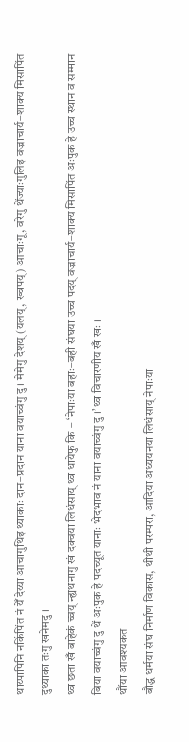थाय्पापिनि नकिंपिंत नं येँ देय्या आचागुथिइ थ्याकाः दान–प्रदान याना वयाच्वंगु दु । मेमेगु देशय् (यलय्, ख्वपय्) आचाःगू, वरेगु थेंज्याःगुलिइ वज्राचार्य–शाक्य मिसापिंत दुथ्याका तःगु खनेमदु ।
थ्व छता खँ बाहेकं च्वय् न्ह्यथनागु खं दक्वया लिधंसाय् थ्व धायेफु कि – ‘नेपाःया बहाः–बही संघया उच्च पदय् वज्राचार्य–शाक्य मिसापिंत अःपुक हे उच्च स्थान व सम्मान बिया वयाच्वंगु दु थें अःपुक हे पदच्यूत यानाः भेदभाव नं याना वयाच्वंगु दु ।’ थ्व विचारणीय खँ खः ।
थौंया आवश्यकत
बौद्ध धर्मया संघ निर्माण विकास, थीथी परम्परा, आदिया अध्ययनया लिधंसाय् नेपाःया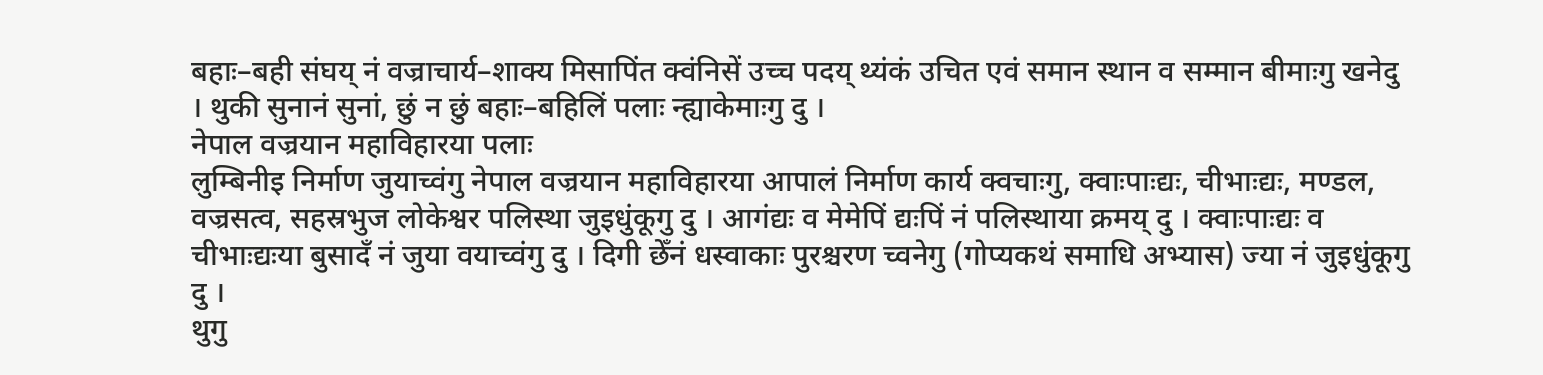बहाः–बही संघय् नं वज्राचार्य–शाक्य मिसापिंत क्वंनिसें उच्च पदय् थ्यंकं उचित एवं समान स्थान व सम्मान बीमाःगु खनेदु । थुकी सुनानं सुनां, छुं न छुं बहाः–बहिलिं पलाः न्ह्याकेमाःगु दु ।
नेपाल वज्रयान महाविहारया पलाः
लुम्बिनीइ निर्माण जुयाच्वंगु नेपाल वज्रयान महाविहारया आपालं निर्माण कार्य क्वचाःगु, क्वाःपाःद्यः, चीभाःद्यः, मण्डल, वज्रसत्व, सहस्रभुज लोकेश्वर पलिस्था जुइधुंकूगु दु । आगंद्यः व मेमेपिं द्यःपिं नं पलिस्थाया क्रमय् दु । क्वाःपाःद्यः व चीभाःद्यःया बुसादँ नं जुया वयाच्वंगु दु । दिगी छेँनं धस्वाकाः पुरश्चरण च्वनेगु (गोप्यकथं समाधि अभ्यास) ज्या नं जुइधुंकूगु दु ।
थुगु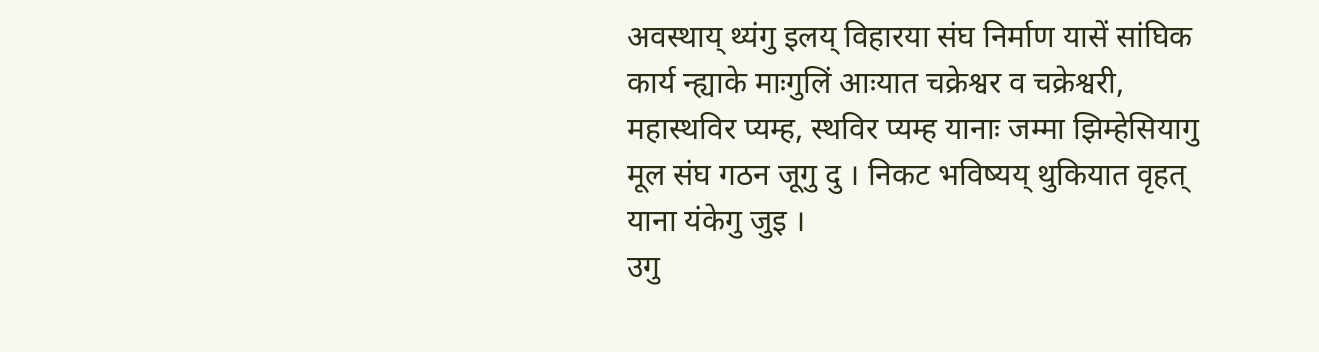अवस्थाय् थ्यंगु इलय् विहारया संघ निर्माण यासें सांघिक कार्य न्ह्याके माःगुलिं आःयात चक्रेश्वर व चक्रेश्वरी, महास्थविर प्यम्ह, स्थविर प्यम्ह यानाः जम्मा झिम्हेसियागु मूल संघ गठन जूगु दु । निकट भविष्यय् थुकियात वृहत् याना यंकेगु जुइ ।
उगु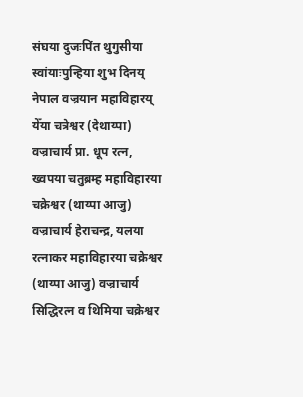संघया दुजःपिंत थुगुसीया स्वांयाःपुन्हिया शुभ दिनय् नेपाल वज्रयान महाविहारय् येँया चत्रेश्वर (देथाय्पा) वज्राचार्य प्रा. धूप रत्न, ख्वपया चतुब्रम्ह महाविहारया चक्रेश्वर (थाय्पा आजु) वज्राचार्य हेराचन्द्र, यलया रत्नाकर महाविहारया चक्रेश्वर (थाय्पा आजु) वज्राचार्य सिद्धिरत्न व थिमिया चक्रेश्वर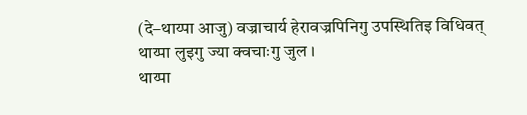(दे–थाय्पा आजु) वज्राचार्य हेरावज्रपिनिगु उपस्थितिइ विधिवत् थाय्पा लुइगु ज्या क्वचाःगु जुल ।
थाय्पा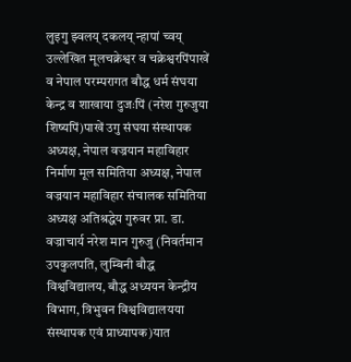लुइगु झ्वलय् दकलय् न्हापां च्वय् उल्लेखित मूलचक्रेश्वर व चक्रेश्वरपिंपाखें व नेपाल परम्परागत बौद्ध धर्म संघया केन्द्र व शाखाया दुजःपिं (नरेश गुरुजुया शिष्यपिं)पाखें उगु संघया संस्थापक अध्यक्ष, नेपाल वज्रयान महाविहार निर्माण मूल समितिया अध्यक्ष, नेपाल वज्रयान महाविहार संचालक समितिया अध्यक्ष अतिश्रद्धेय गुरुवर प्रा. डा. वज्राचार्य नरेश मान गुरुजु (निवर्तमान उपकुलपति, लुम्बिनी बौद्ध विश्वविद्यालय, बौद्ध अध्ययन केन्द्रीय विभाग, त्रिभुवन विश्वविद्यालयया संस्थापक एवं प्राध्यापक)यात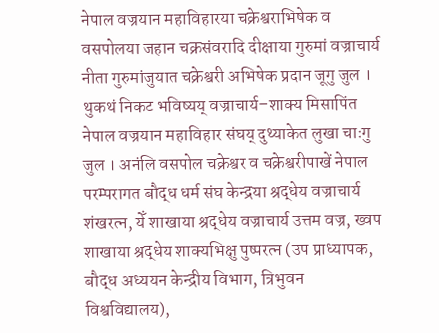नेपाल वज्रयान महाविहारया चक्रेश्वराभिषेक व वसपोलया जहान चक्रसंवरादि दीक्षाया गुरुमां वज्राचार्य नीता गुरुमांजुयात चक्रेश्वरी अभिषेक प्रदान जूगु जुल ।
थुकथं निकट भविष्यय् वज्राचार्य–शाक्य मिसापिंत नेपाल वज्रयान महाविहार संघय् दुथ्याकेत लुखा चाःगु जुल । अनंलि वसपोल चक्रेश्वर व चक्रेश्वरीपाखें नेपाल परम्परागत बौद्ध धर्म संघ केन्द्रया श्रद्धेय वज्राचार्य शंखरत्न, येँ शाखाया श्रद्धेय वज्राचार्य उत्तम वज्र, ख्वप शाखाया श्रद्धेय शाक्यभिक्षु पुष्परत्न (उप प्राध्यापक, बौद्ध अध्ययन केन्द्रीय विभाग, त्रिभुवन विश्वविद्यालय),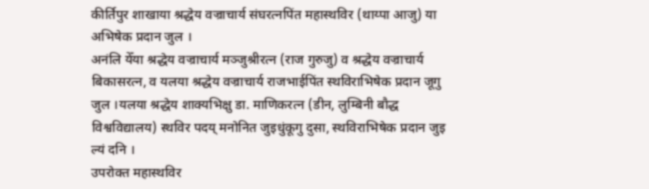कीर्तिपुर शाखाया श्रद्धेय वज्राचार्य संघरत्नपिंत महास्थविर (थाय्पा आजु) या अभिषेक प्रदान जुल ।
अनंलि येँया श्रद्धेय वज्राचार्य मञ्जुश्रीरत्न (राज गुरुजु) व श्रद्धेय वज्राचार्य बिकासरत्न, व यलया श्रद्धेय वज्राचार्य राजभाईपिंत स्थविराभिषेक प्रदान जूगु जुल ।यलया श्रद्धेय शाक्यभिक्षु डा. माणिकरत्न (डीन, लुम्बिनी बौद्ध विश्वविद्यालय) स्थविर पदय् मनोनित जुइधुंकूगु दुसा, स्थविराभिषेक प्रदान जुइ ल्यं दनि ।
उपरोक्त महास्थविर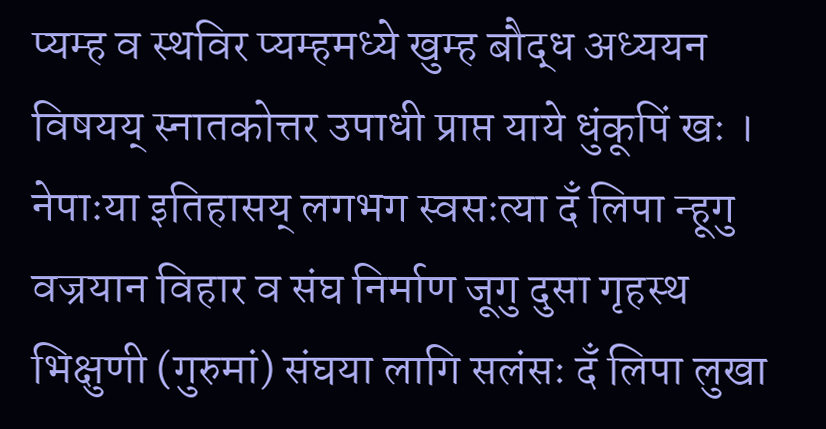प्यम्ह व स्थविर प्यम्हमध्ये खुम्ह बौद्ध अध्ययन विषयय् स्नातकोत्तर उपाधी प्राप्त याये धुंकूपिं खः । नेपाःया इतिहासय् लगभग स्वसःत्या दँ लिपा न्हूगु वज्रयान विहार व संघ निर्माण जूगु दुसा गृहस्थ भिक्षुणी (गुरुमां) संघया लागि सलंसः दँ लिपा लुखा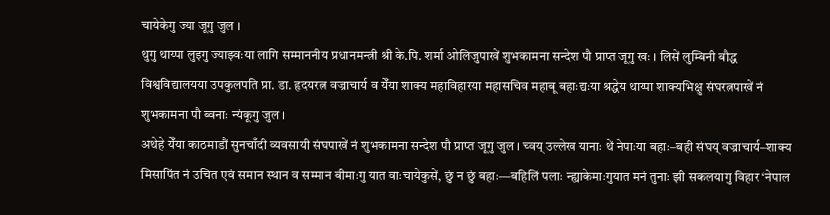चायेकेगु ज्या जूगु जुल ।
थुगु थाय्पा लुइगु ज्याझ्वःया लागि सम्माननीय प्रधानमन्त्री श्री के.पि. शर्मा ओलिजुपाखें शुभकामना सन्देश पौ प्राप्त जूगु खः । लिसें लुम्बिनी बौद्ध विश्वविद्यालयया उपकुलपति प्रा. डा. हृदयरत्न वज्राचार्य व येँया शाक्य महाविहारया महासचिव महाबू बहाःद्यःया श्रद्धेय थाय्पा शाक्यभिक्षु संघरत्नपाखें नं शुभकामना पौ ब्वनाः न्यंकूगु जुल ।
अथेहे येँया काठमाडौं सुनचाँदी व्यवसायी संघपाखें नं शुभकामना सन्देश पौ प्राप्त जूगु जुल । च्वय् उल्लेख यानाः थें नेपाःया बहाः–बही संघय् वज्राचार्य–शाक्य मिसापिंत नं उचित एवं समान स्थान व सम्मान बीमाःगु यात वाःचायेकुसें, छुं न छुं बहाः—बहिलिं पलाः न्ह्याकेमाःगुयात मनं तुनाः झी सकलयागु विहार ‘नेपाल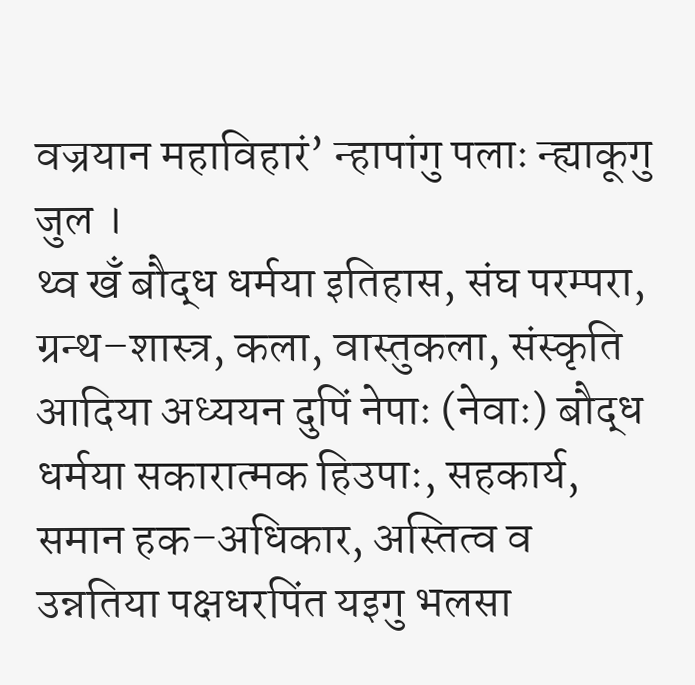वज्रयान महाविहारं’ न्हापांगु पलाः न्ह्याकूगु जुल ।
थ्व खँ बौद्ध धर्मया इतिहास, संघ परम्परा, ग्रन्थ–शास्त्र, कला, वास्तुकला, संस्कृति आदिया अध्ययन दुपिं नेपाः (नेवाः) बौद्ध धर्मया सकारात्मक हिउपाः, सहकार्य, समान हक–अधिकार, अस्तित्व व उन्नतिया पक्षधरपिंत यइगु भलसा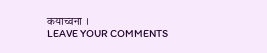कयाच्वना ।
LEAVE YOUR COMMENTS